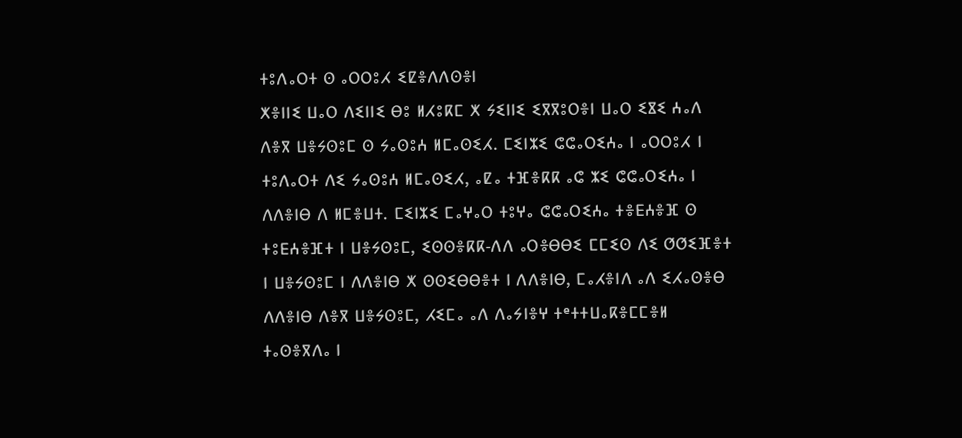ⵜⵓⴷⴰⵔⵜ ⵙ ⴰⵔⵔⵓⵃ ⵉⵇⴻⴷⴷⵙⴻⵏ
ⵅⴻⵏⵏⵉ ⵡⴰⵔ ⴷⵉⵏⵏⵉ ⴱⵓ ⵍⵃⵓⴽⵎ ⵅ ⵢⵉⵏⵏⵉ ⵉⴳⴳⵓⵔⴻⵏ ⵡⴰⵔ ⵉⴵⵉ ⵄⴰⴷ ⴷⴻⴳ ⵡⴻⵢⵙⵓⵎ ⵙ ⵢⴰⵙⵓⵄ ⵍⵎⴰⵙⵉⵃ. ⵎⵉⵏⵣⵉ ⵛⵛⴰⵔⵉⵄⴰ ⵏ ⴰⵔⵔⵓⵃ ⵏ ⵜⵓⴷⴰⵔⵜ ⴷⵉ ⵢⴰⵙⵓⵄ ⵍⵎⴰⵙⵉⵃ, ⴰⵇⴰ ⵜⴼⴻⴽⴽ ⴰⵛ ⵣⵉ ⵛⵛⴰⵔⵉⵄⴰ ⵏ ⴷⴷⴻⵏⴱ ⴷ ⵍⵎⴻⵡⵜ. ⵎⵉⵏⵣⵉ ⵎⴰⵖⴰⵔ ⵜⵓⵖⴰ ⵛⵛⴰⵔⵉⵄⴰ ⵜⴻⴹⵄⴻⴼ ⵙ ⵜⵓⴹⵄⴻⴼⵜ ⵏ ⵡⴻⵢⵙⵓⵎ, ⵉⵙⵙⴻⴽⴽ-ⴷⴷ ⴰⵔⴻⴱⴱⵉ ⵎⵎⵉⵙ ⴷⵉ ⵚⵚⵉⴼⴻⵜ ⵏ ⵡⴻⵢⵙⵓⵎ ⵏ ⴷⴷⴻⵏⴱ ⵅ ⵙⵙⵉⴱⴱⴻⵜ ⵏ ⴷⴷⴻⵏⴱ, ⵎⴰⵃⴻⵏⴷ ⴰⴷ ⵉⵃⴰⵙⴻⴱ ⴷⴷⴻⵏⴱ ⴷⴻⴳ ⵡⴻⵢⵙⵓⵎ, ⵃⵉⵎⴰ ⴰⴷ ⴷⴰⵢⵏⴻⵖ ⵜᵉⵜⵜⵡⴰⴽⴻⵎⵎⴻⵍ ⵜⴰⵙⴻⴳⴷⴰ ⵏ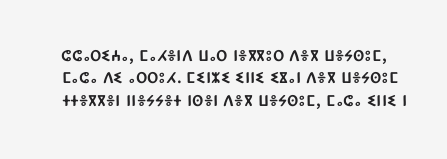ⵛⵛⴰⵔⵉⵄⴰ, ⵎⴰⵃⴻⵏⴷ ⵡⴰⵔ ⵏⴻⴳⴳⵓⵔ ⴷⴻⴳ ⵡⴻⵢⵙⵓⵎ, ⵎⴰⵛⴰ ⴷⵉ ⴰⵔⵔⵓⵃ. ⵎⵉⵏⵣⵉ ⵉⵏⵏⵉ ⵉⴵⴰⵏ ⴷⴻⴳ ⵡⴻⵢⵙⵓⵎ ⵜⵜⴻⴳⴳⴻⵏ ⵏⵏⴻⵢⵢⴻⵜ ⵏⵙⴻⵏ ⴷⴻⴳ ⵡⴻⵢⵙⵓⵎ, ⵎⴰⵛⴰ ⵉⵏⵏⵉ ⵏ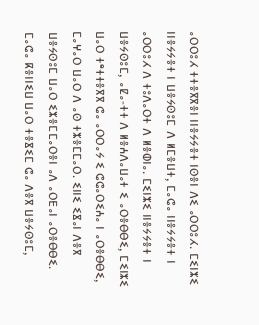ⴰⵔⵔⵓⵃ ⵜⵜⴻⴳⴳⴻⵏ ⵏⵏⴻⵢⵢⴻⵜ ⵏⵙⴻⵏ ⴷⵉ ⴰⵔⵔⵓⵃ. ⵎⵉⵏⵣⵉ ⵏⵏⴻⵢⵢⴻⵜ ⵏ ⵡⴻⵢⵙⵓⵎ ⴷ ⵍⵎⴻⵡⵜ, ⵎⴰⵛⴰ ⵏⵏⴻⵢⵢⴻⵜ ⵏ ⴰⵔⵔⵓⵃ ⴷ ⵜⵓⴷⴰⵔⵜ ⴷ ⵍⴻⵀⵏⴰ. ⵎⵉⵏⵣⵉ ⵏⵏⴻⵢⵢⴻⵜ ⵏ ⵡⴻⵢⵙⵓⵎ, ⴰⵇⴰ-ⵜⵜ ⴷ ⵍⴻⵄⴷⴰⵡⴰⵜ ⵉ ⴰⵔⴻⴱⴱⵉ, ⵎⵉⵏⵣⵉ ⵡⴰⵔ ⵜᵉⵜⵜⴻⴳⴳ ⵛⴰ ⴰⵔⵔⴰⵢ ⵉ ⵛⵛⴰⵔⵉⵄⴰ ⵏ ⴰⵔⴻⴱⴱⵉ, ⵎⴰⵖⴰⵔ ⵡⴰⵔ ⴷ ⴰⵙ ⵜⵣⴻⵎⵎⴰⵔ. ⵉⵏⵏⵉ ⵉⴵⴰⵏ ⴷⴻⴳ ⵡⴻⵢⵙⵓⵎ ⵡⴰⵔ ⵉⵣⴻⵎⵎⴰⵔⴻⵏ ⴰⴷ ⴰⵔⴹⴰⵏ ⴰⵔⴻⴱⴱⵉ.
ⵎⴰⵛⴰ ⴽⴻⵏⵏⵉⵡ ⵡⴰⵔ ⵜⴻⴵⵉⵎ ⵛⴰ ⴷⴻⴳ ⵡⴻⵢⵙⵓⵎ,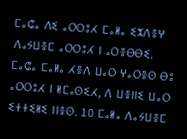ⵎⴰⵛⴰ ⴷⵉ ⴰⵔⵔⵓⵃ ⵎⴰⵍⴰ ⵉⵣⴷⴻⵖ ⴷⴰⵢⵡⴻⵎ ⴰⵔⵔⵓⵃ ⵏ ⴰⵔⴻⴱⴱⵉ. ⵎⴰⵛⴰ ⵎⴰⵍⴰ ⵃⴻⴷ ⵡⴰⵔ ⵖⴰⵔⴻⵙ ⴱⵓ ⴰⵔⵔⵓⵃ ⵏ ⵍⵎⴰⵙⵉⵃ, ⴷ ⵡⴻⵏⵏⵉ ⵡⴰⵔ ⵉⵜⵜⵉⵍⵉ ⵏⵏⴻⵙ. 10 ⵎⴰⵍⴰ ⴷⴰⵢⵡⴻⵎ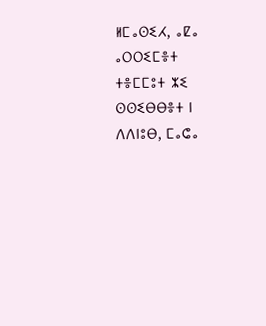ⵍⵎⴰⵙⵉⵃ, ⴰⵇⴰ ⴰⵔⵔⵉⵎⴻⵜ ⵜⴻⵎⵎⵓⵜ ⵣⵉ ⵙⵙⵉⴱⴱⴻⵜ ⵏ ⴷⴷⵏⵓⴱ, ⵎⴰⵛⴰ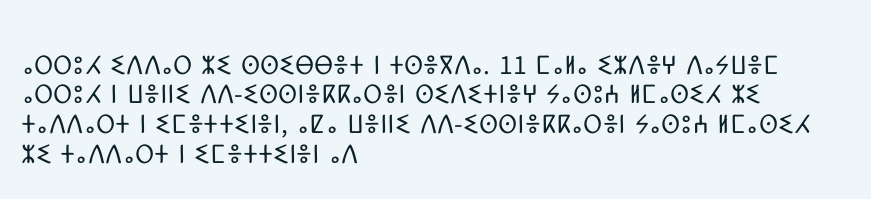ⴰⵔⵔⵓⵃ ⵉⴷⴷⴰⵔ ⵣⵉ ⵙⵙⵉⴱⴱⴻⵜ ⵏ ⵜⵙⴻⴳⴷⴰ. 11 ⵎⴰⵍⴰ ⵉⵣⴷⴻⵖ ⴷⴰⵢⵡⴻⵎ ⴰⵔⵔⵓⵃ ⵏ ⵡⴻⵏⵏⵉ ⴷⴷ-ⵉⵙⵙⵏⴻⴽⴽⴰⵔⴻⵏ ⵙⵉⴷⵉⵜⵏⴻⵖ ⵢⴰⵙⵓⵄ ⵍⵎⴰⵙⵉⵃ ⵣⵉ ⵜⴰⴷⴷⴰⵔⵜ ⵏ ⵉⵎⴻⵜⵜⵉⵏⴻⵏ, ⴰⵇⴰ ⵡⴻⵏⵏⵉ ⴷⴷ-ⵉⵙⵙⵏⴻⴽⴽⴰⵔⴻⵏ ⵢⴰⵙⵓⵄ ⵍⵎⴰⵙⵉⵃ ⵣⵉ ⵜⴰⴷⴷⴰⵔⵜ ⵏ ⵉⵎⴻⵜⵜⵉⵏⴻⵏ ⴰⴷ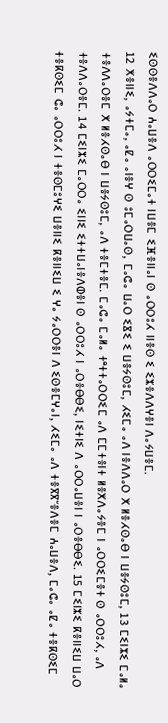ⵉⵙⵙⴻⴷⴷⴰⵔ ⵄⴰⵡⴻⴷ ⴰⵔⵔⵉⵎⴰⵜ ⵏⵡⴻⵎ ⵉⴼⴻⵏⵏⴰⵏ ⵙ ⴰⵔⵔⵓⵃ ⵏⵏⴻⵙ ⵉ ⵉⵣⴻⴷⴷⵖⴻⵏ ⴷⴰⵢⵡⴻⵎ.
12 ⵅⴻⵏⵏⵉ, ⴰⵢⵜⵎⴰ, ⴰⵇⴰ ⴰⵏⴻⵖ ⵙ ⵓⵎⴰⵔⵡⴰⵙ, ⵎⴰⵛⴰ ⵡⴰⵔ ⵉⴵⵉ ⵉ ⵡⴻⵢⵙⵓⵎ, ⵃⵉⵎⴰ ⴰⴷ ⵏⴻⴷⴷⴰⵔ ⵅ ⵍⴻⵃⵙⴰⴱ ⵏ ⵡⴻⵢⵙⵓⵎ, 13 ⵎⵉⵏⵣⵉ ⵎⴰⵍⴰ ⵜⴻⴷⴷⴰⵔⴻⵎ ⵅ ⵍⴻⵃⵙⴰⴱ ⵏ ⵡⴻⵢⵙⵓⵎ, ⴰⴷ ⵜⴻⵎⵜⴻⵎ. ⵎⴰⵛⴰ ⵎⴰⵍⴰ ⵜᵉⵜⵜⴰⵔⵔⵉⵎ ⴰⴷ ⵎⵎⵜⴻⵏⵜ ⵍⴻⵅⴷⴰⵢⴻⵎ ⵏ ⴰⵔⵔⵉⵎⴻⵜ ⵙ ⴰⵔⵔⵓⵃ, ⴰⴷ ⵜⴻⴷⴷⴰⵔⴻⵎ. 14 ⵎⵉⵏⵣⵉ ⵎⴰⵔⵔⴰ ⵉⵏⵏⵉ ⵉⵜⵜⵡⴰⵏⴻⴷⵀⴻⵏ ⵙ ⴰⵔⵔⵓⵃ ⵏ ⴰⵔⴻⴱⴱⵉ, ⵏⵉⵜⵏⵉ ⴷ ⴰⵔⵔⴰⵡⴻⵏ ⵏ ⴰⵔⴻⴱⴱⵉ. 15 ⵎⵉⵏⵣⵉ ⴽⴻⵏⵏⵉⵡ ⵡⴰⵔ ⵜⴻⴽⵙⵉⵎ ⵛⴰ ⴰⵔⵔⵓⵃ ⵏ ⵜⴻⵙⵎⵓⵖⵉ ⵡⴻⵏⵏⵉ ⴽⴻⵏⵏⵉⵡ ⵉ ⵖⴰ ⵢⴰⵔⵔⴻⵏ ⴷ ⵉⵙⴻⵎⵖⴰⵏ, ⵃⵉⵎⴰ ⴰⴷ ⵜⴻⴳⴳⵯⴻⴷⴻⵎ ⵄⴰⵡⴻⴷ, ⵎⴰⵛⴰ ⴰⵇⴰ ⵜⴻⴽⵙⵉⵎ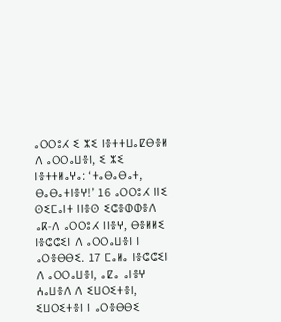ⴰⵔⵔⵓⵃ ⵉ ⵣⵉ ⵏⴻⵜⵜⵡⴰⵇⴱⴻⵍ ⴷ ⴰⵔⵔⴰⵡⴻⵏ, ⵉ ⵣⵉ ⵏⴻⵜⵜⵍⴰⵖⴰ: ‘ⵜⴰⴱⴰⴱⴰⵜ, ⴱⴰⴱⴰⵜⵏⴻⵖ!’ 16 ⴰⵔⵔⵓⵃ ⵏⵏⵉ ⵙⵉⵎⴰⵏⵜ ⵏⵏⴻⵙ ⵉⵛⴻⵀⵀⴻⴷ ⴰⴽ-ⴷ ⴰⵔⵔⵓⵃ ⵏⵏⴻⵖ, ⴱⴻⵍⵍⵉ ⵏⴻⵛⵛⵉⵏ ⴷ ⴰⵔⵔⴰⵡⴻⵏ ⵏ ⴰⵔⴻⴱⴱⵉ. 17 ⵎⴰⵍⴰ ⵏⴻⵛⵛⵉⵏ ⴷ ⴰⵔⵔⴰⵡⴻⵏ, ⴰⵇⴰ ⴰⵏⴻⵖ ⵄⴰⵡⴻⴷ ⴷ ⵉⵡⵔⵉⵜⴻⵏ, ⵉⵡⵔⵉⵜⴻⵏ ⵏ ⴰⵔⴻⴱⴱⵉ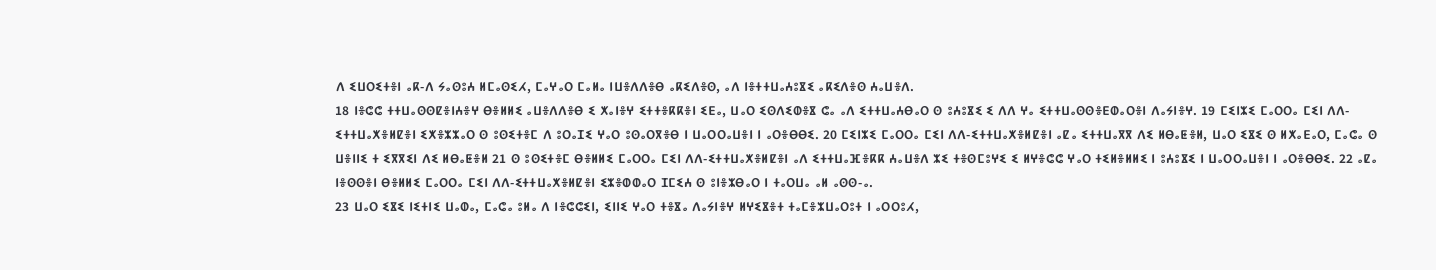ⴷ ⵉⵡⵔⵉⵜⴻⵏ ⴰⴽ-ⴷ ⵢⴰⵙⵓⵄ ⵍⵎⴰⵙⵉⵃ, ⵎⴰⵖⴰⵔ ⵎⴰⵍⴰ ⵏⵡⴻⴷⴷⴻⴱ ⴰⴽⵉⴷⴻⵙ, ⴰⴷ ⵏⴻⵜⵜⵡⴰⵄⵓⴵⵉ ⴰⴽⵉⴷⴻⵙ ⵄⴰⵡⴻⴷ.
18 ⵏⴻⵛⵛ ⵜⵜⵡⴰⵙⵙⵇⴻⵏⵄⴻⵖ ⴱⴻⵍⵍⵉ ⴰⵡⴻⴷⴷⴻⴱ ⵉ ⵅⴰⵏⴻⵖ ⵉⵜⵜⴻⴽⴽⴻⵏ ⵉⴹⴰ, ⵡⴰⵔ ⵉⵙⴷⵉⵀⴻⴵ ⵛⴰ ⴰⴷ ⵉⵜⵜⵡⴰⵄⴱⴰⵔ ⵙ ⵓⵄⵓⴵⵉ ⵉ ⴷⴷ ⵖⴰ ⵉⵜⵜⵡⴰⵙⵙⴻⴹⵀⴰⵔⴻⵏ ⴷⴰⵢⵏⴻⵖ. 19 ⵎⵉⵏⵣⵉ ⵎⴰⵔⵔⴰ ⵎⵉⵏ ⴷⴷ-ⵉⵜⵜⵡⴰⵅⴻⵍⵇⴻⵏ ⵉⵅⴻⵣⵣⴰⵔ ⵙ ⵓⵙⵉⵜⴻⵎ ⴷ ⵓⵔⴰⵊⵉ ⵖⴰⵔ ⵓⵙⴰⵔⴳⴻⴱ ⵏ ⵡⴰⵔⵔⴰⵡⴻⵏ ⵏ ⴰⵔⴻⴱⴱⵉ. 20 ⵎⵉⵏⵣⵉ ⵎⴰⵔⵔⴰ ⵎⵉⵏ ⴷⴷ-ⵉⵜⵜⵡⴰⵅⴻⵍⵇⴻⵏ ⴰⵇⴰ ⵉⵜⵜⵡⴰⴳⴳ ⴷⵉ ⵍⴱⴰⵟⴻⵍ, ⵡⴰⵔ ⵉⴵⵉ ⵙ ⵍⵅⴰⴹⴰⵔ, ⵎⴰⵛⴰ ⵙ ⵡⴻⵏⵏⵉ ⵜ ⵉⴳⴳⵉⵏ ⴷⵉ ⵍⴱⴰⵟⴻⵍ 21 ⵙ ⵓⵙⵉⵜⴻⵎ ⴱⴻⵍⵍⵉ ⵎⴰⵔⵔⴰ ⵎⵉⵏ ⴷⴷ-ⵉⵜⵜⵡⴰⵅⴻⵍⵇⴻⵏ ⴰⴷ ⵉⵜⵜⵡⴰⴼⴻⴽⴽ ⵄⴰⵡⴻⴷ ⵣⵉ ⵜⴻⵙⵎⵓⵖⵉ ⵉ ⵍⵖⴻⵛⵛ ⵖⴰⵔ ⵜⵉⵍⴻⵍⵍⵉ ⵏ ⵓⵄⵓⴵⵉ ⵏ ⵡⴰⵔⵔⴰⵡⴻⵏ ⵏ ⴰⵔⴻⴱⴱⵉ. 22 ⴰⵇⴰ ⵏⴻⵙⵙⴻⵏ ⴱⴻⵍⵍⵉ ⵎⴰⵔⵔⴰ ⵎⵉⵏ ⴷⴷ-ⵉⵜⵜⵡⴰⵅⴻⵍⵇⴻⵏ ⵉⵣⴻⵀⵀⴰⵔ ⵊⵎⵉⵄ ⵙ ⵓⵏⴻⵣⴱⴰⵔ ⵏ ⵜⴰⵔⵡⴰ ⴰⵍ ⴰⵙⵙ-ⴰ.
23 ⵡⴰⵔ ⵉⴵⵉ ⵏⵉⵜⵏⵉ ⵡⴰⵀⴰ, ⵎⴰⵛⴰ ⵓⵍⴰ ⴷ ⵏⴻⵛⵛⵉⵏ, ⵉⵏⵏⵉ ⵖⴰⵔ ⵜⴻⴵⴰ ⴷⴰⵢⵏⴻⵖ ⵍⵖⵉⴵⴻⵜ ⵜⴰⵎⴻⵣⵡⴰⵔⵓⵜ ⵏ ⴰⵔⵔⵓⵃ,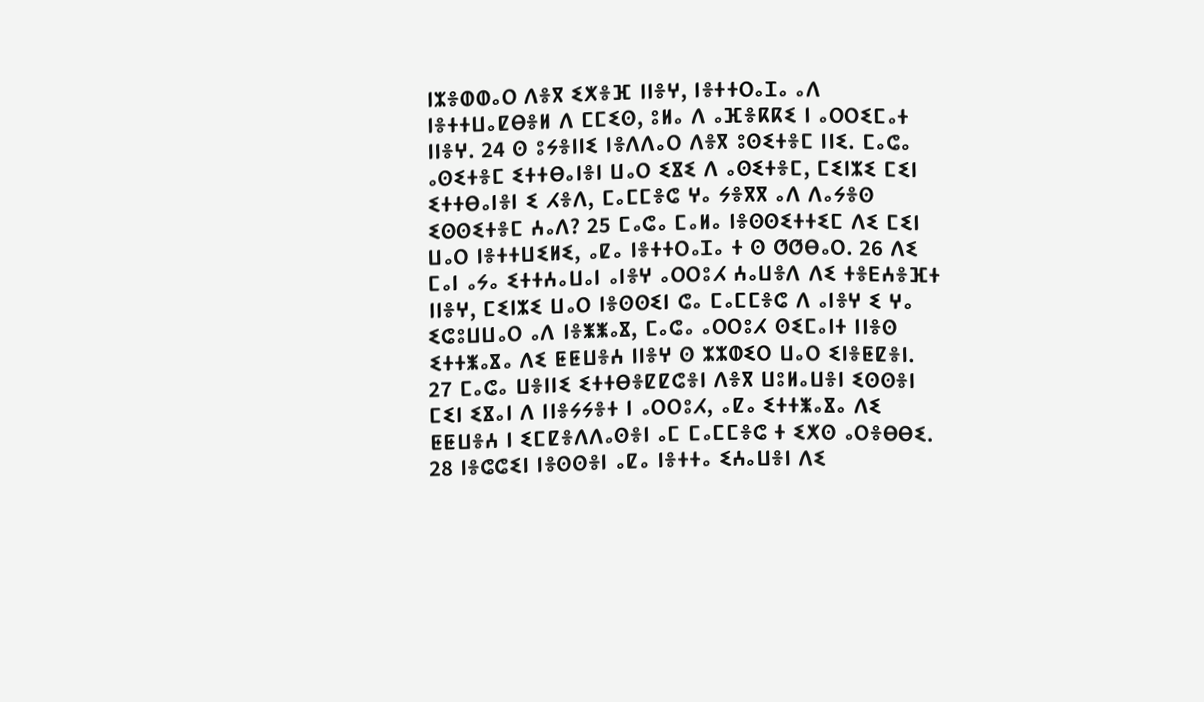ⵏⵣⴻⵀⵀⴰⵔ ⴷⴻⴳ ⵉⵅⴻⴼ ⵏⵏⴻⵖ, ⵏⴻⵜⵜⵔⴰⵊⴰ ⴰⴷ ⵏⴻⵜⵜⵡⴰⵇⴱⴻⵍ ⴷ ⵎⵎⵉⵙ, ⵓⵍⴰ ⴷ ⴰⴼⴻⴽⴽⵉ ⵏ ⴰⵔⵔⵉⵎⴰⵜ ⵏⵏⴻⵖ. 24 ⵙ ⵓⵢⴻⵏⵏⵉ ⵏⴻⴷⴷⴰⵔ ⴷⴻⴳ ⵓⵙⵉⵜⴻⵎ ⵏⵏⵉ. ⵎⴰⵛⴰ ⴰⵙⵉⵜⴻⵎ ⵉⵜⵜⴱⴰⵏⴻⵏ ⵡⴰⵔ ⵉⴵⵉ ⴷ ⴰⵙⵉⵜⴻⵎ, ⵎⵉⵏⵣⵉ ⵎⵉⵏ ⵉⵜⵜⴱⴰⵏⴻⵏ ⵉ ⵃⴻⴷ, ⵎⴰⵎⵎⴻⵛ ⵖⴰ ⵢⴻⴳⴳ ⴰⴷ ⴷⴰⵢⴻⵙ ⵉⵙⵙⵉⵜⴻⵎ ⵄⴰⴷ? 25 ⵎⴰⵛⴰ ⵎⴰⵍⴰ ⵏⴻⵙⵙⵉⵜⵜⵉⵎ ⴷⵉ ⵎⵉⵏ ⵡⴰⵔ ⵏⴻⵜⵜⵡⵉⵍⵉ, ⴰⵇⴰ ⵏⴻⵜⵜⵔⴰⵊⴰ ⵜ ⵙ ⵚⵚⴱⴰⵔ. 26 ⴷⵉ ⵎⴰⵏ ⴰⵢⴰ ⵉⵜⵜⵄⴰⵡⴰⵏ ⴰⵏⴻⵖ ⴰⵔⵔⵓⵃ ⵄⴰⵡⴻⴷ ⴷⵉ ⵜⴻⴹⵄⴻⴼⵜ ⵏⵏⴻⵖ, ⵎⵉⵏⵣⵉ ⵡⴰⵔ ⵏⴻⵙⵙⵉⵏ ⵛⴰ ⵎⴰⵎⵎⴻⵛ ⴷ ⴰⵏⴻⵖ ⵉ ⵖⴰ ⵉⵛⵓⵡⵡⴰⵔ ⴰⴷ ⵏⴻⵥⵥⴰⴵ, ⵎⴰⵛⴰ ⴰⵔⵔⵓⵃ ⵙⵉⵎⴰⵏⵜ ⵏⵏⴻⵙ ⵉⵜⵜⵥⴰⴵⴰ ⴷⵉ ⵟⵟⵡⴻⵄ ⵏⵏⴻⵖ ⵙ ⵣⵣⵀⵉⵔ ⵡⴰⵔ ⵉⵏⴻⵟⵇⴻⵏ.
27 ⵎⴰⵛⴰ ⵡⴻⵏⵏⵉ ⵉⵜⵜⴱⴻⵇⵇⵛⴻⵏ ⴷⴻⴳ ⵡⵓⵍⴰⵡⴻⵏ ⵉⵙⵙⴻⵏ ⵎⵉⵏ ⵉⴵⴰⵏ ⴷ ⵏⵏⴻⵢⵢⴻⵜ ⵏ ⴰⵔⵔⵓⵃ, ⴰⵇⴰ ⵉⵜⵜⵥⴰⴵⴰ ⴷⵉ ⵟⵟⵡⴻⵄ ⵏ ⵉⵎⵇⴻⴷⴷⴰⵙⴻⵏ ⴰⵎ ⵎⴰⵎⵎⴻⵛ ⵜ ⵉⵅⵙ ⴰⵔⴻⴱⴱⵉ. 28 ⵏⴻⵛⵛⵉⵏ ⵏⴻⵙⵙⴻⵏ ⴰⵇⴰ ⵏⴻⵜⵜⴰ ⵉⵄⴰⵡⴻⵏ ⴷⵉ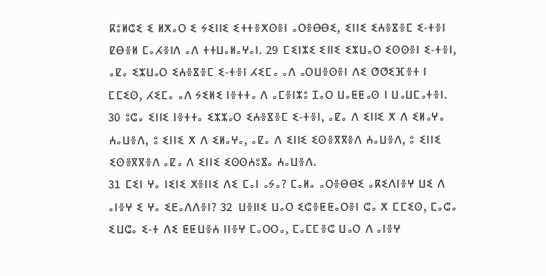ⴽⵓⵍⵛⵉ ⵉ ⵍⵅⴰⵔ ⵉ ⵢⵉⵏⵏⵉ ⵉⵜⵜⴻⵅⵙⴻⵏ ⴰⵔⴻⴱⴱⵉ, ⵉⵏⵏⵉ ⵉⵄⴻⴵⴻⵎ ⵉ-ⵜⴻⵏ ⵇⴱⴻⵍ ⵎⴰⵃⴻⵏⴷ ⴰⴷ ⵜⵜⵡⴰⵍⴰⵖⴰⵏ. 29 ⵎⵉⵏⵣⵉ ⵉⵏⵏⵉ ⵉⵣⵡⴰⵔ ⵉⵙⵙⴻⵏ ⵉ-ⵜⴻⵏ, ⴰⵇⴰ ⵉⵣⵡⴰⵔ ⵉⵄⴻⴵⴻⵎ ⵉ-ⵜⴻⵏ ⵃⵉⵎⴰ ⴰⴷ ⴰⵔⵡⴻⵙⴻⵏ ⴷⵉ ⵚⵚⵉⴼⴻⵜ ⵏ ⵎⵎⵉⵙ, ⵃⵉⵎⴰ ⴰⴷ ⵢⵉⵍⵉ ⵏⴻⵜⵜⴰ ⴷ ⴰⵎⴻⵏⵣⵓ ⵊⴰⵔ ⵡⴰⵟⵟⴰⵙ ⵏ ⵡⴰⵡⵎⴰⵜⴻⵏ. 30 ⵓⵛⴰ ⵉⵏⵏⵉ ⵏⴻⵜⵜⴰ ⵉⵣⵣⴰⵔ ⵉⵄⴻⴵⴻⵎ ⵉ-ⵜⴻⵏ, ⴰⵇⴰ ⴷ ⵉⵏⵏⵉ ⵅ ⴷ ⵉⵍⴰⵖⴰ ⵄⴰⵡⴻⴷ, ⵓ ⵉⵏⵏⵉ ⵅ ⴷ ⵉⵍⴰⵖⴰ, ⴰⵇⴰ ⴷ ⵉⵏⵏⵉ ⵉⵙⴻⴳⴳⴻⴷ ⵄⴰⵡⴻⴷ, ⵓ ⵉⵏⵏⵉ ⵉⵙⴻⴳⴳⴻⴷ ⴰⵇⴰ ⴷ ⵉⵏⵏⵉ ⵉⵙⵙⵄⵓⴵⴰ ⵄⴰⵡⴻⴷ.
31 ⵎⵉⵏ ⵖⴰ ⵏⵉⵏⵉ ⵅⴻⵏⵏⵉ ⴷⵉ ⵎⴰⵏ ⴰⵢⴰ? ⵎⴰⵍⴰ ⴰⵔⴻⴱⴱⵉ ⴰⴽⵉⴷⵏⴻⵖ ⵡⵉ ⴷ ⴰⵏⴻⵖ ⵉ ⵖⴰ ⵉⴹⴰⴷⴷⴻⵏ? 32 ⵡⴻⵏⵏⵉ ⵡⴰⵔ ⵉⵛⴻⵟⵟⴰⵔⴻⵏ ⵛⴰ ⵅ ⵎⵎⵉⵙ, ⵎⴰⵛⴰ ⵉⵡⵛⴰ ⵉ-ⵜ ⴷⵉ ⵟⵟⵡⴻⵄ ⵏⵏⴻⵖ ⵎⴰⵔⵔⴰ, ⵎⴰⵎⵎⴻⵛ ⵡⴰⵔ ⴷ ⴰⵏⴻⵖ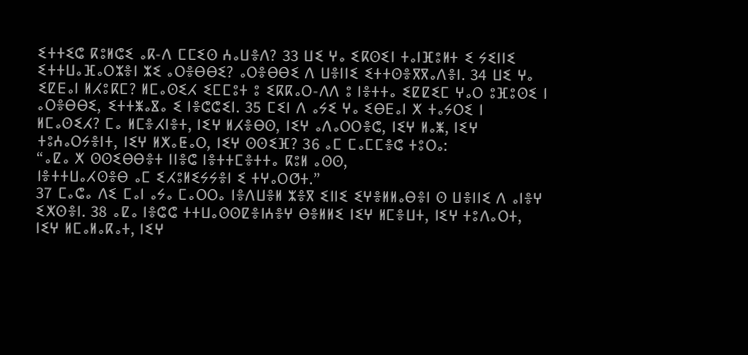ⵉⵜⵜⵉⵛ ⴽⵓⵍⵛⵉ ⴰⴽ-ⴷ ⵎⵎⵉⵙ ⵄⴰⵡⴻⴷ? 33 ⵡⵉ ⵖⴰ ⵉⴽⵙⵉⵏ ⵜⴰⵏⴼⵓⵍⵜ ⵉ ⵢⵉⵏⵏⵉ ⵉⵜⵜⵡⴰⴼⴰⵔⵣⴻⵏ ⵣⵉ ⴰⵔⴻⴱⴱⵉ? ⴰⵔⴻⴱⴱⵉ ⴷ ⵡⴻⵏⵏⵉ ⵉⵜⵜⵙⴻⴳⴳⴰⴷⴻⵏ. 34 ⵡⵉ ⵖⴰ ⵉⵇⴹⴰⵏ ⵍⵃⵓⴽⵎ? ⵍⵎⴰⵙⵉⵃ ⵉⵎⵎⵓⵜ ⵓ ⵉⴽⴽⴰⵔ-ⴷⴷ ⵓ ⵏⴻⵜⵜⴰ ⵉⵇⵇⵉⵎ ⵖⴰⵔ ⵓⴼⵓⵙⵉ ⵏ ⴰⵔⴻⴱⴱⵉ, ⵉⵜⵜⵥⴰⴵⴰ ⵉ ⵏⴻⵛⵛⵉⵏ. 35 ⵎⵉⵏ ⴷ ⴰⵢⵉ ⵖⴰ ⵉⴱⴹⴰⵏ ⵅ ⵜⴰⵢⵔⵉ ⵏ ⵍⵎⴰⵙⵉⵃ? ⵎⴰ ⵍⵎⴻⵃⵏⴻⵜ, ⵏⵉⵖ ⵍⵃⴻⴱⵙ, ⵏⵉⵖ ⴰⴷⴰⵔⵔⴻⵛ, ⵏⵉⵖ ⵍⴰⵥ, ⵏⵉⵖ ⵜⵓⵄⴰⵔⵢⴻⵏⵜ, ⵏⵉⵖ ⵍⵅⴰⵟⴰⵔ, ⵏⵉⵖ ⵙⵙⵉⴼ? 36 ⴰⵎ ⵎⴰⵎⵎⴻⵛ ⵜⵓⵔⴰ:
“ⴰⵇⴰ ⵅ ⵙⵙⵉⴱⴱⴻⵜ ⵏⵏⴻⵛ ⵏⴻⵜⵜⵎⴻⵜⵜⴰ ⴽⵓⵍ ⴰⵙⵙ,
ⵏⴻⵜⵜⵡⴰⵃⵙⴻⴱ ⴰⵎ ⵉⵃⵓⵍⵉⵢⵢⴻⵏ ⵉ ⵜⵖⴰⵔⵚⵜ.”
37 ⵎⴰⵛⴰ ⴷⵉ ⵎⴰⵏ ⴰⵢⴰ ⵎⴰⵔⵔⴰ ⵏⴻⴷⵡⴻⵍ ⵣⴻⴳ ⵉⵏⵏⵉ ⵉⵖⴻⵍⵍⴰⴱⴻⵏ ⵙ ⵡⴻⵏⵏⵉ ⴷ ⴰⵏⴻⵖ ⵉⵅⵙⴻⵏ. 38 ⴰⵇⴰ ⵏⴻⵛⵛ ⵜⵜⵡⴰⵙⵙⵇⴻⵏⵄⴻⵖ ⴱⴻⵍⵍⵉ ⵏⵉⵖ ⵍⵎⴻⵡⵜ, ⵏⵉⵖ ⵜⵓⴷⴰⵔⵜ, ⵏⵉⵖ ⵍⵎⴰⵍⴰⴽⴰⵜ, ⵏⵉⵖ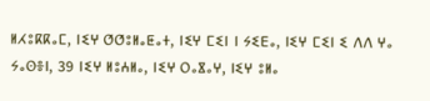ⵍⵃⵓⴽⴽⴰⵎ, ⵏⵉⵖ ⵚⵚⵓⵍⴰⵟⴰⵜ, ⵏⵉⵖ ⵎⵉⵏ ⵏ ⵢⵉⴹⴰ, ⵏⵉⵖ ⵎⵉⵏ ⵉ ⴷⴷ ⵖⴰ ⵢⴰⵙⴻⵏ, 39 ⵏⵉⵖ ⵍⵓⵄⵍⴰ, ⵏⵉⵖ ⵔⴰⴵⴰⵖ, ⵏⵉⵖ ⵓⵍⴰ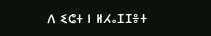ⴷ ⵉⵛⵜ ⵏ ⵍⵃⴰⵊⵊⴻⵜ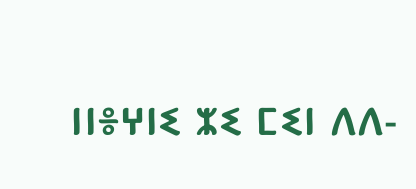ⵏⵏⴻⵖⵏⵉ ⵣⵉ ⵎⵉⵏ ⴷⴷ-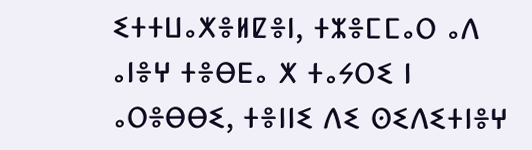ⵉⵜⵜⵡⴰⵅⴻⵍⵇⴻⵏ, ⵜⵣⴻⵎⵎⴰⵔ ⴰⴷ ⴰⵏⴻⵖ ⵜⴻⴱⴹⴰ ⵅ ⵜⴰⵢⵔⵉ ⵏ ⴰⵔⴻⴱⴱⵉ, ⵜⴻⵏⵏⵉ ⴷⵉ ⵙⵉⴷⵉⵜⵏⴻⵖ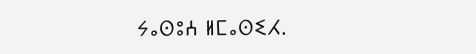ⵢⴰⵙⵓⵄ ⵍⵎⴰⵙⵉⵃ.